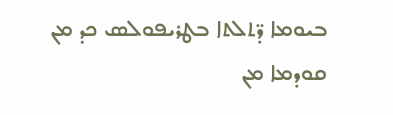ܒܝܘܡܐ ܕ̈ܬܠܬܐ ܒܛܪܝܦܘܠܣ ܟܕ ܡܢ ܩܘܕܡܐ ܡܢ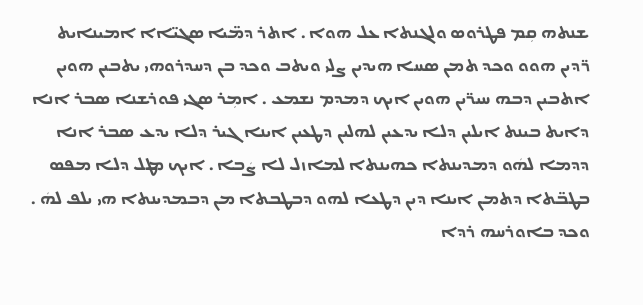ܫܢܬܗ ܩܼܡ ܦܛܪܘܣ ܘܠܓܢܬܐ ܥܠ ܗܘܐ . ܐܬܪ ܕܡ̈ܝܐ ܣܓܝ̈ܐܐ ܐܡܝܢܐܝܬ ܪ̈ܕܝܢ ܗܘܘ ܘܟܕ ܬܡܢ ܣܚܐ ܗܝܕܝܢ ܨܠܝ ܘܝܬܒ ܘܟܕ ܒܢ ܕܚܕܪܘܗܝ ܝܬܒܝܢ ܗܘܝܢ ܐܬܒܝܢ ܕܒܗ ܚܝܪ̈ܝܢ ܗܘܝܢ ܐܝܟ ܕܡܕܡ ܢܫܡܥ . ܐܡܼܪ ܣܓܝ ܦܘܪܫܢܐ ܣܒܪ ܐܢܐ ܕܐܝܬ ܒܝܢܬ ܐܝܠܝܢ ܕܠܐ ܝܕܥܝܢ ܠܗܠܝܢ ܕܛܥܝܢ ܐܝܢܐ ܓܝܪ ܕܠܐ ܝܕܥ ܣܒܪ ܐܢܐ ܕܕܡܐ ܠܗܿܘ ܕܡܕܝܢܬܐ ܟܗܝܢܬܐ ܠܡܐܙܠ ܠܐ ܨܿܒܐ . ܐܝܟ ܡܛܠ ܕܠܐ ܡܦܣ ܒܛܒ̈ܬܐ ܕܬܡܢ ܐܝܢܐ ܕܝܢ ܕܛܥܐ ܠܗܘ ܕܒܛܒܬܐ ܡܢ ܕܒܡܕܝܢܬܐ ܗܝ ܝܠܦ ܠܗܿ . ܘܟܕ ܒܐܘܪܚܗ ܪܕܐ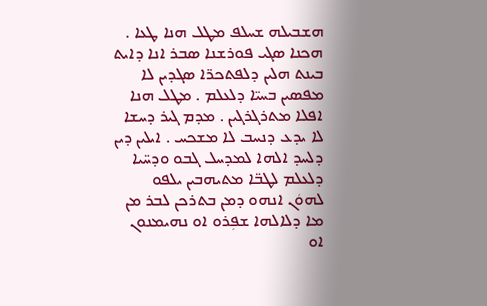ܗܫܒܝܠܗ ܫܚܠܦ ܡܛܠ ܗܢܐ ܛܥܐ . ܗܟܢܐ ܣܓܝ ܦܘܪܫܢܐ ܣܒܪ ܐܢܐ ܕܐܝܬ ܒܝܢܬ ܗܠܝܢ ܕܠܦܬܟܪ̈ܐ ܣܓܕܝܢ ܠܐ ܡܦܣܝܢ ܒܚܝ̈ܐ ܕܠܥܠܡ . ܡܛܠ ܗܢܐ ܐܦܠܐ ܡܬܪܓܪܓܝܢ . ܡܕܡ ܓܝܪ ܕܚܫܐ ܠܐ ܝܕܥ ܕܢܚܒ ܠܐ ܡܫܟܚ . ܐܝܠܝܢ ܕܝܢ ܕܠܚܕ ܐܠܗܐ ܠܡܕܚܠ ܓܒܘ ܘܕܚ̈ܝܐ ܕܠܥܠܡ ܠܛܒ̈ܐ ܡܬܝܗܒܝܢ ܝܠܦܘ ܠܗܘܿܢ ܐܢܗܘ ܕܡܢ ܒܬܪܟܢ ܠܒܪ ܡܢ ܡܐ ܕܠܐܠܗܐ ܫܦܼܪܘ ܐܘ ܢܗܝܡܢܘܢ ܐܘ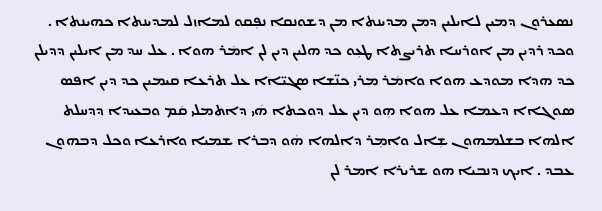ܢܣܥܪܘܢ ܕܡܝܢ ܠܐܝܠܝܢ ܕܡܢ ܡܕܝܢܬܐ ܡܢ ܕܫܘܢܩܐ ܢܦܼܩܘ ܠܡܐܙܠ ܠܡܕܝܢܬܐ ܟܗܝܢܬܐ . ܘܟܕ ܪܕܝܢ ܡܢ ܐܘܪܚܐ ܬܪܝܨܬܐ ܛܥܼܘ ܟܕ ܗܠܝܢ ܕܝܢ ܠܢ ܐܡܿܪ ܗܘܐ . ܥܠ ܚܕ ܡܢ ܐܝܠܝܢ ܕܕܝܠܢ ܟܕ ܗܕܐ ܡܘܕܥ ܗܘܐ ܘܐܡܿܪ ܡܪܝ ܟܢ̈ܫܐ ܣܓܝ̈ܐܐ ܥܠ ܬܪܥܐ ܩܝܡܝܢ ܟܕ ܕܝܢ ܐܦܣ ܣܘܓܐܐ ܕܥܡܐ ܥܠ ܗܘܐ ܗܼܘ ܕܝܢ ܥܠ ܕܘܟܬܐ ܗܿܝ ܕܐܬܡܠܝ ܩܿܡ ܘܒܥܝܕܐ ܕܕܚܠܬ ܐܠܗܐ ܒܫܠܡܗܘܢ ܫܼܐܠ ܘܐܡܼܪ ܕܐܠܗܐ ܗܿܘ ܕܒܪܐ ܫܡܝܐ ܘܐܪܥܐ ܘܟܠ ܕܒܗܘܢ ܥܒܕ . ܐܝܟ ܕܢܒܝܐ ܗܘ ܫܪܝܪܐ ܐܡܪ ܠܢ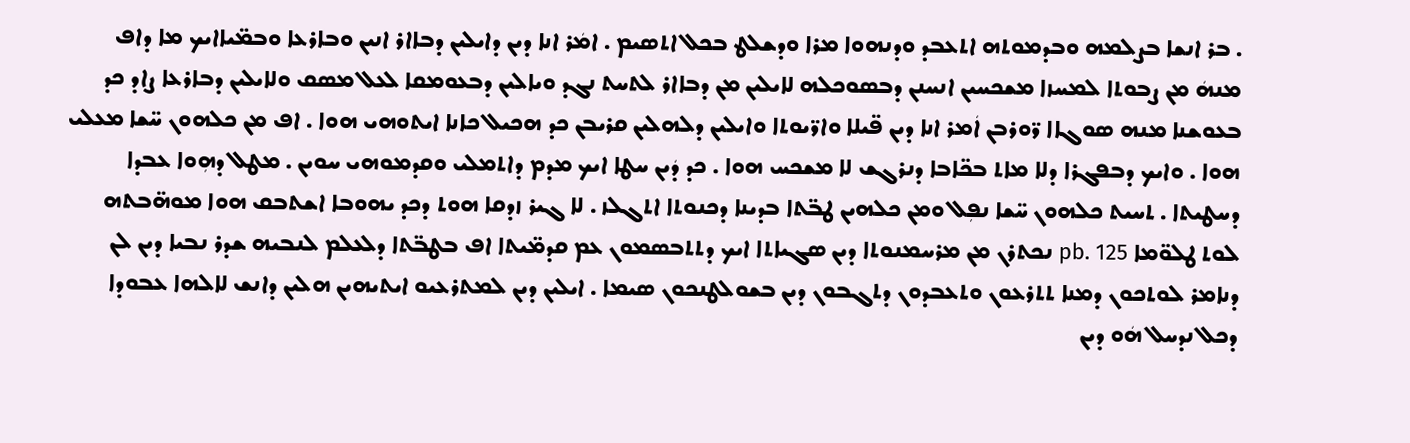. ܒܪ ܐܢܫܐ ܒܨܠܡܗ ܘܒܕܡܘܬܗ ܐܬܥܒܕ ܘܕܢܗܘܐ ܡܪܐ ܘܕܫܠܛ ܒܟܠ ܐܬܣܝܡ . ܐܡܿܪ ܐܢܐ ܕܝܢ ܕܐܝܠܝܢ ܕܒܐܐܪ ܐܢܝܢ ܘܒܐܪܥܐ ܘܒܡ̈ܝܐܐܝܟ ܡܐ ܕܐܦ ܡܢܗܿ ܡܢ ܨܒܘܬܐ ܠܡܚܙܐ ܡܫܟܚܝܢ ܐܢܚܢܢ ܕܒܣܘܟܠܗ ܠܐܝܠܝܢ ܡܢ ܕܒܐܐܪ ܠܬܚܬ ܢܓܕ ܘܝܐܠܝܢ ܕܒܥܘܡܩܐ ܠܥܠ ܡܣܩ ܘܠܐܝܠܝܢ ܕܒܐܪܥܐ ܨܐܕ ܟܕ ܒܥܘܫܢܐ ܡܢܗ ܣܘܓܐܐ ܪ̈ܘܪܒܢ ܐܿܡܪ ܐܢܐ ܕܝܢ ܦ̈ܝܠܐ ܘܐܪ̈ܝܘܬܐ ܘܐܝܠܝܢ ܕܠܗܠܝܢ ܩܪܝܒܢ ܟܕ ܗܟܝܠ ܟܐܢܐ ܐܝܬܘܗܝ ܗܘܐ . ܐܦ ܡܢ ܟܠܗܘܢ ܚ̈ܫܐ ܡܥܠܝ ܗܘܐ . ܘܐܝܟ ܕܒܦܓܪܐ ܕܠܐ ܡܐܬ ܒܟ̈ܐܒܐ ܕܢܪܓܫ ܠܐ ܡܫܟܚ ܗܘܐ . ܟܕ ܕܿܝܢ ܚܛܐ ܐܝܟ ܡܕܡ ܕܐܬܡܠܝ ܘܩܕܡܘܗܝ ܚܘܝܢ . ܡܛܠ ܕܗܼܘܐ ܥܒܕܐ ܕܚܛܝܬܐ . ܬܚܝܬ ܟܠܗܘܢ ܚ̈ܫܐ ܢܦܼܠ ܘܡܢ ܟܠܗܝܢ ܛܒ̈ܬܐ ܒܕܝܢܐ ܕܟܢܘܬܐ ܐܬܓܠܙ . ܠܐ ܓܝܪ ܙܕܩܐ ܗܘܬ ܕܟܕ ܝܗܘܒܐ ܐܫܬܒܩ ܗܘܐ ܡܘܗ̈ܒܬܗ ܠܘܬ ܛܠܘ̈ܡܐ pb. 125 ܢܟܬܪܢ ܡܢ ܡܪܚܡܢܘܬܐ ܕܝܢ ܣܓܝܐܬܐ ܐܝܟ ܕܬܬܒܣܡܘܢ ܥܡ ܩܕܡ̈ܝܬܐ ܐܦ ܒܛܒ̈ܬܐ ܕܠܥܠܡ ܠܢܒܝܗ ܫܕܪ ܢܒܝܐ ܕܝܢ ܠܢ ܕܢܐܡܪ ܠܘܬܟܘܢ ܕܡܢܐ ܬܬܪܥܘܢ ܘܬܥܒܕܘܢ ܕܬܓܒܘܢ ܕܝܢ ܒܫܘܠܛܢܟܘܢ ܣܝܡܐ . ܐܝܠܝܢ ܕܝܢ ܠܡܬܪܥܝܘ ܐܝܬܝܗܝܢ ܗܠܝܢ ܕܐܢܫ ܠܐܠܗܐ ܥܒܘܕܐ ܕܟܠ ܢܕܚܠ ܗܿܘ ܕܝܢ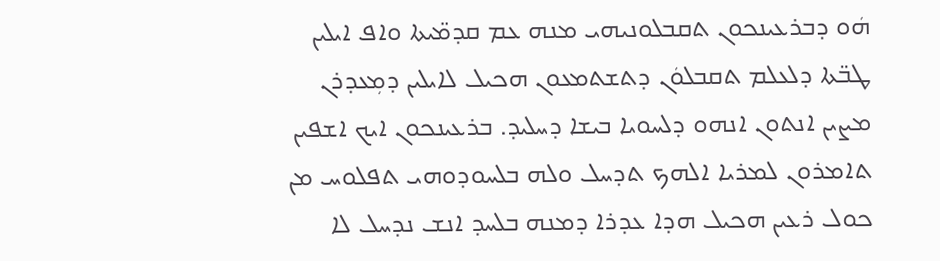ܗܿܘ ܕܒܪܥܝܢܟܘܢ ܬܩܒܠܘܢܝܗܝ ܡܢܗ ܥܡ ܩܕܡ̈ܝܬܐ ܘܐܦ ܐܝܠܝܢ ܛܒ̈ܬܐ ܕܠܥܠܡ ܬܩܒܠܘܿܢ ܕܬܫܬܡܥܘܢ ܗܟܝܠ ܠܐܝܠܝܢ ܕܡܼܥܕܪܢ ܡܨܝܢ ܐܢܬܘܢ ܐܢܗܘ ܕܠܚܘܝܐ ܒܝܫܐ ܕܚܠܝܕ. ܒܪܥܝܢܟܘܢ ܐܝܟ ܐܫܦܝܢ ܬܐܡܪܘܢ ܠܡܪܝܐ ܐܠܗܟ ܬܕܚܠ ܘܠܗ ܒܠܚܘܕܘܗܝ ܬܦܠܘܚ ܡܢ ܟܘܠ ܪܥܝܢ ܗܟܝܠ ܗܕܐ ܥܕܪܐ ܕܡܢܗ ܒܠܚܕ ܐܢܫ ܢܕܚܠ ܠܐ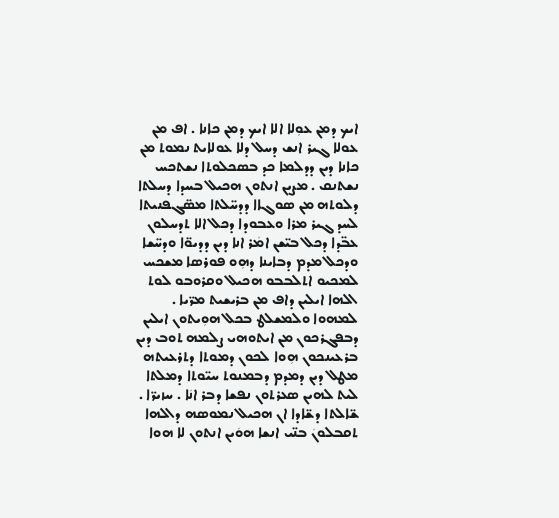ܐܝܟ ܕܡܢ ܥܘܼܠܐ ܐܠܐ ܐܝܟ ܕܡܢ ܟܐܢܐ . ܐܦ ܡܢ ܥܘܠܐ ܓܝܪ ܐܢܫ ܕܚܠ ܕܠܐ ܥܘܠܐܝܬ ܢܡܘܬ ܡܢ ܟܐܢܐ ܕܝܢ ܕܕܠܡܐ ܟܕ ܒܣܟܠܘܬܐ ܢܫܬܟܚ ܢܫܬܢܩ . ܡܨܝܢ ܐܢܬܘܢ ܗܟܝܠ ܒܚܕܐ ܕܚܠܬܐ ܕܠܘܬܗ ܡܢ ܣܘܓܐܐ ܕܕܚ̈ܠܬܐ ܡܣ̈ܓܦܢܝܬܐ ܠܚܕ ܓܝܪ ܡܪܐ ܘܥܒܘܕܐ ܕܟܠ ܐܠܐ ܬܕܚܠܘܢ ܥܒ̈ܕܐ ܕܟܠ ܒܝ̈ܫܢ ܐܡܿܪ ܐܢܐ ܕܝܢ ܕܕܝܘ̈ܐ ܘܕܚ̈ܫܐ ܘܕܟܠ ܡܕܡ ܕܒܐܝܢܐ ܕܗܼܘ ܦܘܪܣܐ ܡܫܟܚ ܠܡܟܝܘ ܐܬܠܒܒܘ ܗܟܝܠ ܘܩܪܘܒܘ ܠܘܬ ܐܠܗܐ ܐܝܠܝܢ ܕܐܦ ܡܢ ܒܪܝܫܝܬ ܡܪ̈ܝܐ . ܠܡܗܘܐ ܘܠܡܫܠܛ ܒܟܠ ܗܘܼܝܬܘܢ ܐܝܠܝܢ ܕܒܦܓܪܟܘܢ ܡܢ ܐܝܬܘܗܝ ܨܠܡܗ ܬܘܒ ܕܝܢ ܒܪܥܝܢܟܘܢ ܗܼܘܐ ܠܟܘܢ ܕܡܘܬܐ ܕܬܪܥܝܬܗ ܡܛܠ ܕܝܢ ܕܡܕܡ ܕܒܡܢܘܬ ܚܝ̈ܘܬܐ ܕܡܠܬܐ ܠܝܬ ܠܗܝܢ ܣܥܪܬܘܢ ܢܦܫܐ ܕܒܪ ܐܢܿܐ . ܚܙܝܪ̈ܐ . ܫ̈ܐܠܬܐ ܕܫ̈ܐܕܐ ܐܢ ܗܟܝܠ ܢܡܘܣܗ ܕܐܠܗܐ ܬܩܒܠܘܢܿ ܒܢ̈ܝ ܐܢܫܐ ܗܘܿܝܢ ܐܢܬܘܢ ܠܐ ܗܘܐ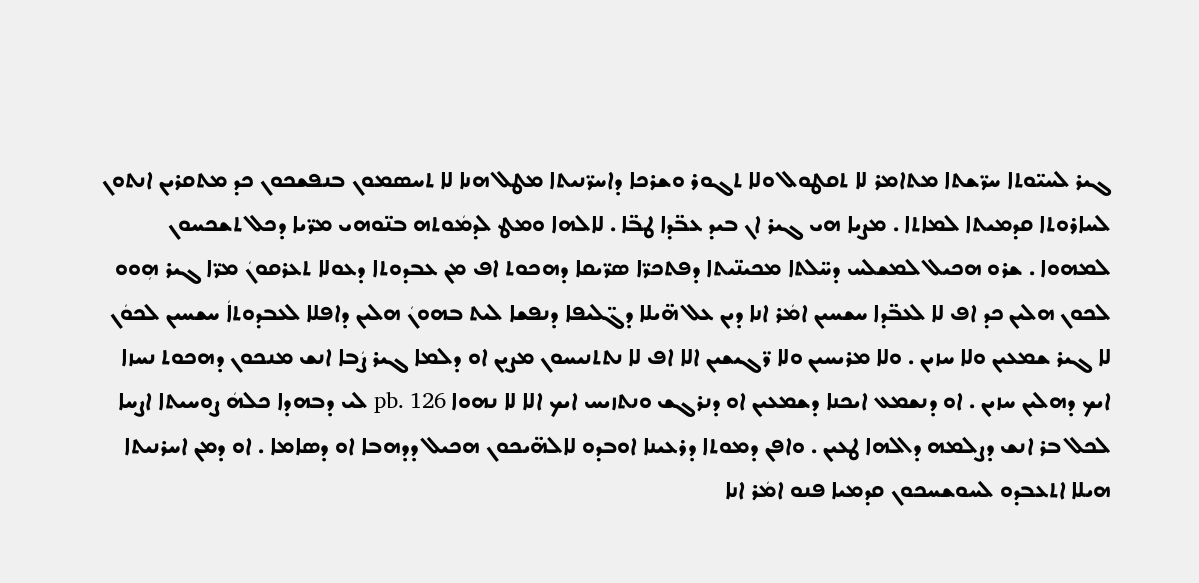ܓܝܪ ܠܚܝ̈ܘܬܐ ܚܪ̈ܫܬܐ ܡܬܐܡܪ ܠܐ ܬܩܛܘܠ ܘܠܐ ܬܓܘܪ ܘܫܪܟܐ ܕܐܚܪ̈ܢܝܬܐ ܡܛܠ ܗܢܐ ܠܐ ܬܚܣܡܘܢ ܒܢܦܫܟܘܢ ܟܕ ܡܬܩܪܝܢ ܐܢܬܘܢ ܠܚܐܪܘܬܐ ܩܕܡܝܬܐ ܠܡܐܬܐ . ܡܨܝܐ ܗܝ ܓܝܪ ܐܢ ܒܝܕ ܥܒ̈ܕܐ ܛܒ̈ܐ . ܠܐܠܗܐ ܘܡܛ ܠܕܡܿܘܬܗ ܒܢ̈ܘܗܝ ܡܪ̈ܝܐ ܕܟܠ ܬܫܟܚܘܢ ܠܡܗܘܐ . ܫܪܘ ܗܟܝܠ ܠܡܫܠܚ ܕܚ̈ܠܬܐ ܡܟܝܢ̈ܝܬܐ ܕܦܬܟܪ̈ܐ ܣܪ̈ܝܩܐ ܕܗܟܘܬ ܐܦ ܡܢ ܥܒܕܘܬܐ ܕܥܘܠܐ ܬܥܪܩܘܢܿ ܡܪ̈ܐ ܓܝܪ ܗܼܘܘ ܠܟܘܢ ܗܠܝܢ ܟܕ ܐܦ ܠܐ ܠܥܒ̈ܕܐ ܚܫܚܝܢ ܐܡܿܪ ܐܢܐ ܕܝܢ ܥܠ ܗ̈ܝܠܐ ܕܓ̈ܠܝܦܐ ܕܢܦܫܐ ܠܝܬ ܒܗܘܢܿ ܗܠܝܢ ܕܐܦܠܐ ܠܥܒܕܘܬܐܿ ܚܫܚܝܢ ܠܟܘܿܢ ܠܐ ܓܝܪ ܫܡܥܝܢ ܘܠܐ ܚܙܝܢ . ܘܠܐ ܡܪܝܚܝܢ ܘܠܐ ܪ̈ܓܝܫܝܢ ܐܠܐ ܐܦ ܠܐ ܢܬܬܢܝܚܘܢ ܡܨܝܢ ܐܘ ܕܠܡܐ ܓܝܪ ܨܿܒܐ ܐܢܫ ܡܢܟܘܢ ܕܗܟܘܬ ܢܚܙܐ ܐܝܟ ܕܗܠܝܢ ܚܙܝܢ . ܐܘ ܕܢܫܡܥ ܐܝܟܢܐ ܕܫܡܥܝܢ ܐܘ ܕܢܪܓܫ ܘܢܬܙܝܚ ܐܝܟ ܐܠܐ ܠܐ ܢܗܘܐ pb. 126 ܠܝ ܕܒܗܕܐ ܟܠܗܿ ܨܘܚܝܬܐ ܐܨܚܐ ܠܟܠ ܒܪ ܐܢܫ ܕܨܠܡܗ ܕܐܠܗܐ ܛܥܝܢ . ܘܐܦܢ ܕܡܘܬܐ ܕܪܥܝܢܐ ܐܘܒܕܘ ܠܐܠܗ̈ܝܟܘܢ ܗܟܝܠ ܕܕܗܒܐ ܐܘ ܕܣܐܡܐ . ܐܘ ܕܡܢ ܐܚܪܢܝܬܐ ܗܝܠܐ ܐܬܥܒܕܘ ܠܚܘܫܚܟܘܢ ܩܕܡܝܐ ܦܢܘ ܐܡܿܪ ܐܢܐ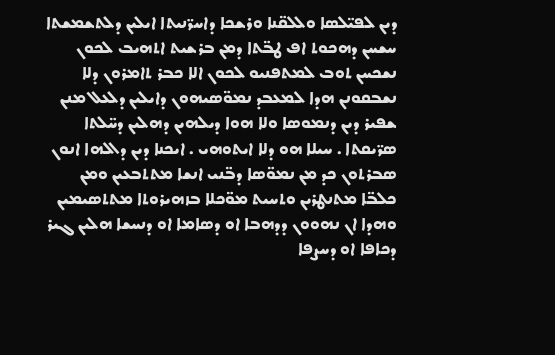ܕܝܢ ܠܦܝ̈ܠܣܐ ܘܠܠܩ̈ܢܐ ܘܪܫܟܐ ܕܐܚܪ̈ܢܝܬܐ ܐܝܠܝܢ ܕܠܬܫܡܫܬܐ ܚܫܚܢ ܕܗܟܘܬ ܐܦ ܛܒ̈ܬܐ ܕܡܢ ܒܪܫܝܬ ܐܬܗܝܒ ܠܟܘܢ ܢܫܟܚܢ ܬܘܒ ܠܡܬܦܢܝܘ ܠܟܘܢ ܐܠܐ ܟܒܪ ܬܐܡܪܘܢ ܕܠܐ ܢܫܒܩܘܢܢ ܗܕܐ ܠܡܥܒܕ ܢܡܘ̈ܣܝܗܘܢ ܕܐܝܠܝܢ ܕܠܥܠ ܡܢܢ ܫܦܝܪ ܕܝܢ ܕܢܡܘܣܐ ܘܠܐ ܗܘܐ ܕܝܠܗܝܢ ܕܗܠܝܢ ܕܚ̈ܠܬܐ ܣܪ̈ܝܩܬܐ . ܚܝܠܐ ܗܘ ܕܠܐ ܐܝܬܘܗܝ . ܐܝܟܢܐ ܕܝܢ ܕܐܠܗܐ ܐܢܘܢ ܣܒܪܬܘܢ ܟܕ ܡܢ ܢܡܘ̈ܣܐ ܕܒ̈ܢܝ ܐܢܫܐ ܡܬܬܒܥܝܢ ܘܡܢ ܟܠܒ̈ܐ ܡܬܢܛܪܝܢ ܘܬܚܝܬ ܡܘ̈ܟܠܐ ܒܙܗܝܪܘܬܐ ܡܬܬܣܝܡܝܢ ܘܗܕܐ ܐܢ ܢܗܘܘܢ ܕܕܗܒܐ ܐܘ ܕܣܐܡܐ ܐܘ ܕܢܚܫܐ ܗܠܝܢ ܓܝܪ ܕܟܐܦܐ ܐܘ ܕܚܨܦܐ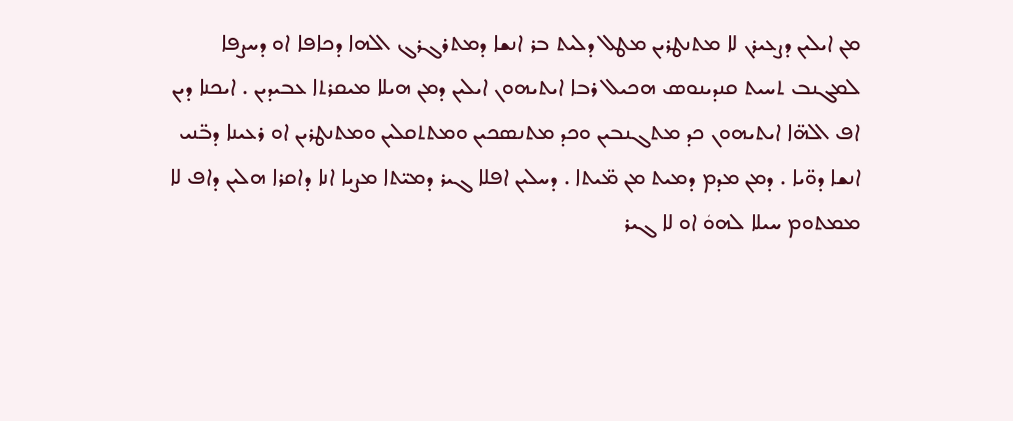ܡܢ ܐܝܠܝܢ ܕܨܥܝܪܢ ܠܐ ܡܬܢܛܪܝܢ ܡܛܠ ܕܠܝܬ ܒܪ ܐܢܫܐ ܕܡܬܪܓܪܓ ܐܠܗܐ ܕܟܐܦܐ ܐܘ ܕܚܨܦܐ ܠܡܓܢܒ ܬܚܝܬ ܩܢܕܝܢܘܣ ܗܟܝܠ ܪܒܐ ܐܝܬܝܗܘܢ ܐܝܠܝܢ ܕܡܢ ܗܝܠܐ ܡܝܩܪܬܐ ܥܒܝܕܝܢ . ܐܝܟܢܐ ܕܝܢ ܐܦ ܐܠܗ̈ܐ ܐܝܬܝܗܘܢ ܟܕ ܡܬܓܢܒܝܢ ܘܟܕ ܡܬܢܣܟܝܢ ܘܡܬܬܩܠܝܢ ܘܡܬܢܛܪܝܢ ܐܘ ܪܥܝܢܐ ܕܒ̈ܢܝ ܐܢܫܐ ܕܘ̈ܝܐ . ܕܡܢ ܡܕܡ ܕܡܝܬ ܡܢ ܡ̈ܝܬܐ . ܕܚܠܝܢ ܐܦܠܐ ܓܝܪ ܕܡܝ̈ܬܐ ܡܨܝܐ ܐܢܐ ܕܐܩܪܐ ܗܠܝܢ ܕܐܦ ܠܐ ܡܡܬܘܡ ܚܝܠܐ ܠܗܘܿ ܐܘ ܠܐ ܓܝܪ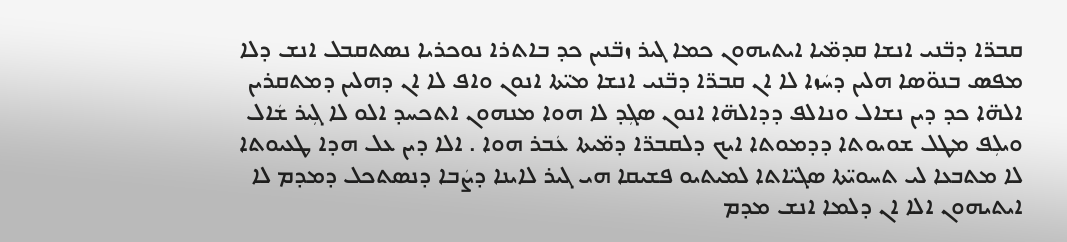ܩܒܪ̈ܐ ܕܒ̈ܢܝ ܐܢܫܐ ܩܕܡ̈ܝܐ ܐܝܬܝܗܘܢ ܟܡܐ ܓܝܪ ܙܒ̈ܢܝܢ ܟܕ ܒܐܬܪܐ ܢܘܟܪܝܐ ܢܣܬܩܒܠ ܐܢܫ ܕܠܐ ܡܦܣ ܒܢܘ̈ܣܐ ܗܠܝܢ ܕܚܿܙܐ ܠܐ ܐܢ ܩܒܪ̈ܐ ܕܒ̈ܢܝ ܐܢܫܐ ܡܝ̈ܬܐ ܐܢܘܢ ܘܐܦ ܠܐ ܐܢ ܕܗܠܝܢ ܕܡܬܩܪܝܢ ܐܠܗ̈ܐ ܟܕ ܕܝܢ ܢܫܐܠ ܘܢܐܠܦ ܕܕܐܠܗ̈ܐ ܐܢܘܢ ܣܓܼܕ ܠܐ ܗܘܐ ܡܢܗܘܢ ܐܬܟܚܕ ܐܠܘ ܠܐ ܓܼܝܪ ܫܿܐܠ ܘܝܠܼܦ ܡܛܠ ܫܘܝܘܬܐ ܕܕܡܘܬܐ ܐܝܟ ܕܠܩܒܪ̈ܐ ܕܡ̈ܝܬܐ ܥܿܒܪ ܗܘܐ . ܐܠܐ ܕܝܢ ܥܠ ܗܕܐ ܛܥܝܘܬܐ ܠܐ ܡܬܒܥܐ ܠܝ ܬܚܘܝ̈ܬܐ ܣܓܝ̈ܐܬܐ ܠܡܝܬܝܘ ܦܫܝܩܐ ܗܝ ܓܝܪ ܠܐܝܢܐ ܕܨܿܒܐ ܕܢܣܬܟܠ ܕܡܕܡ ܠܐ ܐܝܬܝܗܘܢ ܐܠܐ ܐܢ ܕܠܡܐ ܐܢܫ ܡܕܡ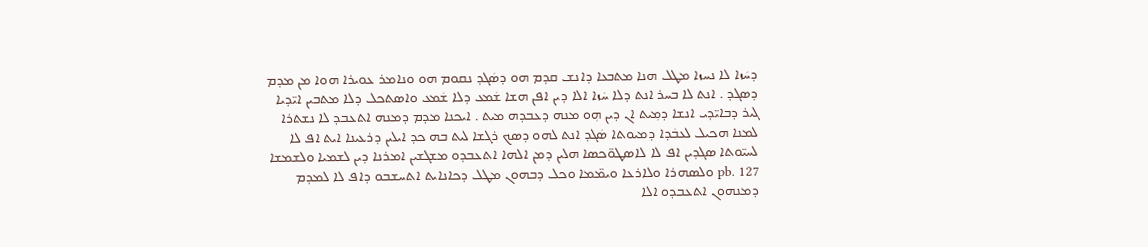ܕܚܿܙܐ ܠܐ ܢܚܙܐ ܡܛܠ ܗܢܐ ܡܬܒܥܐ ܕܐܢܫ ܩܕܡ ܗܘ ܕܣܿܓܕ ܢܩܘܡ ܗܘ ܘܢܐܡܪ ܥܘܝܪܐ ܗܘܐ ܡܢ ܡܕܡ ܕܣܓܕ . ܐܢܬ ܠܐ ܒܚܪ ܐܢܬ ܕܠܐ ܚܿܙܐ ܐܠܐ ܕܝܢ ܐܦܢ ܗܫܐ ܫܿܡܥ ܕܠܐ ܫܿܡܥ ܘܐܣܬܟܠ ܕܠܐ ܡܬܒܝܢ ܐܝ̈ܕܝܐ ܓܝܪ ܕܒܐܝ̈ܕܝ ܐܢܫܐ ܕܡܼܝܬ ܐܢ ܕܝܢ ܗܼܘ ܡܢܗ ܕܥܒܕܗ ܡܝܬ . ܐܝܟܢܐ ܡܕܡ ܕܡܢܗ ܐܬܥܒܕ ܠܐ ܢܫܬܪܐ ܠܡܢܐ ܗܟܝܠ ܠܥܒܿܕܐ ܕܡܝܘܬܐ ܣܿܓܕ ܐܢܬ ܠܗܘ ܕܣܟ ܪܓܫܐ ܠܝܬ ܒܗ ܟܕ ܐܝܠܝܢ ܕܪܥܝܢܐ ܐܝܬ ܐܦ ܠܐ ܠܚܝ̈ܘܬܐ ܣܓܕܝܢ ܐܦ ܠܐ ܠܐܣܛܘ̈ܟܣܐ ܗܠܝܢ ܕܡܢ ܐܠܗܐ ܐܬܥܒܕܘ ܡܫܓܫܝܢ ܐܡܪܢܐ ܕܝܢ ܠܫܡܝܐ ܘܠܫܡܫܐ pb. 127 ܘܠܣܗܪܐ ܘܠܐܪܥܐ ܘܝܡ̈ܡܐ ܘܟܠ ܕܒܗܘܢ ܡܛܠ ܕܟܐܢܐܝܬ ܐܬܚܫܒܘ ܕܐܦ ܠܐ ܠܡܕܡ ܕܡܢܗܘܢ ܐܬܥܒܕܘ ܐܠܐ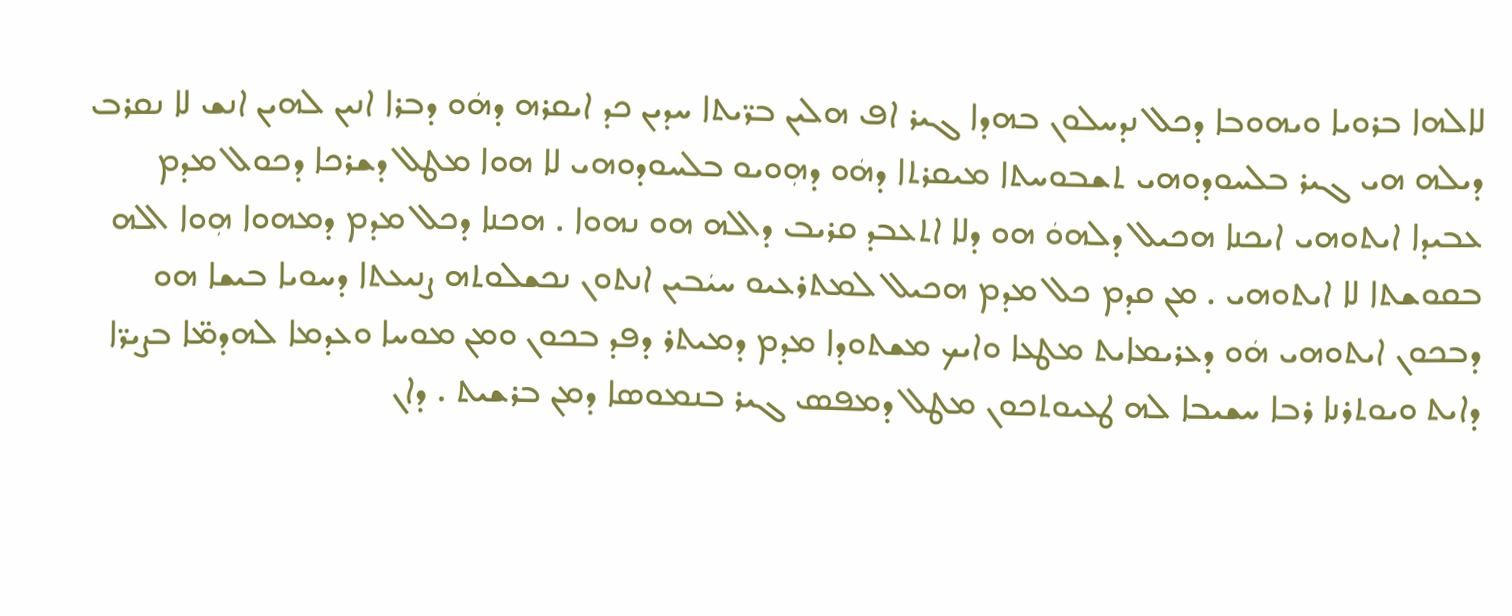ܠܐܠܗܐ ܒܪܘܝܐ ܘܝܗܘܒܐ ܕܟܠ ܢܕܚܠܘܢ ܒܗܕܐ ܓܝܪ ܐܦ ܗܠܝܢ ܒܪ̈ܝܬܐ ܚܕܝܢ ܟܕ ܐܝܩܪܗ ܕܗܿܘ ܕܒܪܐ ܐܢܝܢ ܠܗܝܢ ܐܢܫ ܠܐ ܢܩܪܒ ܕܝܠܗ ܗܝ ܓܝܪ ܒܠܚܘܕܘܗܝ ܬܫܒܘܚܬܐ ܡܝܩܪܬܐ ܕܗܿܘ ܕܗܼܘܝܘ ܒܠܚܘܕܘܗܝ ܠܐ ܗܘܐ ܡܛܠ ܕܫܪܟܐ ܕܟܘܠ ܡܕܡ ܥܒܝܕܐ ܐܝܬܘܗܝ ܐܝܟܢܐ ܗܟܝܠ ܕܠܗܘܿ ܗܘ ܕܠܐ ܐܬܥܒܕ ܩܪܝܒ ܕܐܠܗ ܗܘ ܢܗܘܐ . ܗܟܢܐ ܕܟܠ ܡܕܡ ܕܡܗܘܐ ܗܼܘܐ ܐܠܗ ܒܩܘܫܬܐ ܠܐ ܐܝܬܘܗܝ . ܡܢ ܩܕܡ ܟܠ ܡܕܡ ܗܟܝܠ ܠܡܬܪܥܝܘ ܚܝܿܒܝܢ ܐܢܬܘܢ ܢܟܫܠܘܬܗ ܨܢܝܥܬܐ ܕܚܘܝܐ ܒܝܫܐ ܗܘ ܕܒܟܘܢ ܐܝܬܘܗܝ ܗܿܘ ܕܥܪܝܡܐܝܬ ܡܛܥܐ ܘܐܝܟ ܡܫܬܘܕܐ ܡܕܡ ܕܡܝܬܪ ܕܦܕ ܒܟܘܢ ܘܡܢ ܡܘܚܐ ܘܥܕܡܐ ܠܗܕܡ̈ܐ ܒܨܝܪ̈ܐ ܕܐܝܬ ܘܝܘܬܪܢܐ ܪܒܐ ܚܫܝܒܐ ܠܗ ܛܥܝܘܬܟܘܢ ܡܛܠ ܕܡܦܣ ܓܝܪ ܒܢܡܘܣܐ ܕܡܢ ܒܪܫܝܬ . ܕܐܢ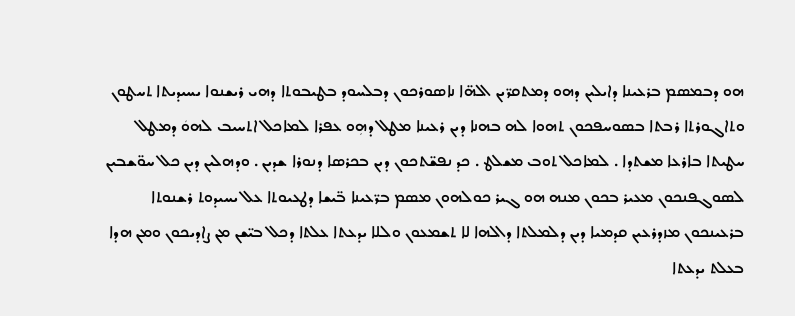ܗܘ ܕܒܡܣܡ ܒܪܥܝܢܐ ܕܐܝܠܝܢ ܕܗܘ ܕܡܬܩܪ̈ܝܢ ܐܠܗ̈ܐ ܢܐܣܘܪܟܘܢ ܕܒܠܚܘܕ ܒܛܝܒܘܬܐ ܕܗܝ ܪܝܫܢܘܐ ܝܚܝܕܝܬܐ ܬܚܛܘܢ ܘܬܐܓܘܪܬܐ ܪܒܬܐ ܒܣܘܚܦܟܘܢ ܬܗܘܐ ܠܗ ܒܗܢܐ ܕܝܢ ܪܥܝܢܐ ܡܛܠ ܕܗܼܘ ܥܦܪܐ ܠܡܐܟܠ ܐܬܚܝܒ ܠܗܘܿ ܕܡܛܠ ܚܛܝܬܐ ܒܐܪܥܐ ܡܫܬܕܐ . ܠܡܐܟܠ ܬܘܒ ܡܫܠܛ . ܟܕ ܢܦܫ̈ܬܟܘܢ ܕܝܢ ܒܟܪܣܐ ܕܢܘܪܐ ܫܕܝܢ . ܘܕܗܠܝܢ ܕܝܢ ܟܠ ܚܘ̈ܫܒܝܢ ܠܣܘܓܦܢܟܘܢ ܡܥܝܪ ܒܟܘܢ ܡܢܗ ܗܘ ܓܝܪ ܟܘܠܗܘܢ ܡܣܡ ܒܪ̈ܥܝܢܐ ܒ̈ܝܫܐ ܕܛܥܝܘܬܐ ܥܠ ܝܚܝܕܘܬ ܪܫܢܘܬܐ ܒܪܥܝܢܟܘܢ ܡܙܕܪܥܝܢ ܩܕܡܝܐ ܕܝܢ ܕܠܡܠܬܐ ܕܐܠܗܐ ܠܐ ܬܫܡܥܘܢ ܘܠܠܐ ܝܕܥܬܐ ܥܠܬܐ ܕܟܠ ܒܝ̈ܫܢ ܡܢ ܨܐܕܝܟܘܢ ܘܡܢ ܗܕܐ ܒܥܠܬ ܝܕܥܬܐ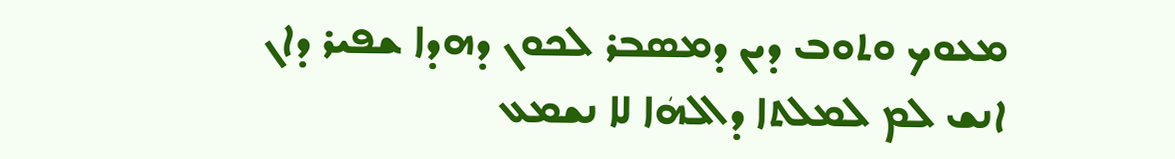ܡܥܘܟ ܘܬܘܒ ܕܝܢ ܕܡܣܒܪ ܠܟܘܢ ܕܗܕܐ ܫܦܝܪ ܕܐܢ ܐܢܫ ܠܡ ܠܡܠܬܐ ܕܐܠܗܿܐ ܠܐ ܢܫܡܥ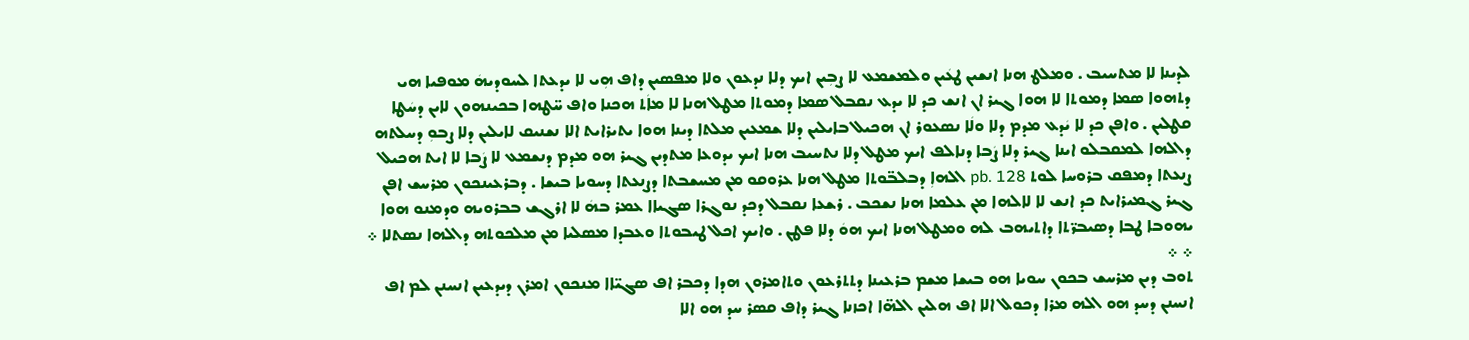ܠܕܝܢܐ ܠܐ ܡܬܚܝܒ . ܘܡܠܛ ܗܢܐ ܐܢܫܝܢ ܛܥܿܝܢ ܘܠܡܫܡܥ ܠܐ ܨܒܼܝܢ ܐܝܟ ܕܠܐ ܢܕܥܘܢ ܘܠܐ ܡܦܣܝܢ ܕܐܦ ܗܼܝ ܠܐ ܝܕܥܬܐ ܠܚܘܕܝܗܿ ܡܘܦܝܐ ܗܝ ܕܬܗܘܐ ܣܡܐ ܕܡܘܬܐ ܠܐ ܗܘܐ ܓܝܪ ܐܢ ܐܢܫ ܟܕ ܠܐ ܝܕܥ ܢܩܒܠ ܣܡܐ ܕܡܘܬܐ ܡܛܠ ܗܢܐ ܠܐ ܡܐܿܬ ܗܟܢܐ ܘܐܦ ܚ̈ܛܗܐ ܒܟܝܢܗܘܢ ܠܐܝܢ ܕܚܿܛܐ ܩܛܠܝܢ . ܘܐܦܢ ܟܕ ܠܐ ܝܿܕܥ ܡܕܡ ܕܠܐ ܘܠܿܐ ܢܣܥܘܪ ܐܢ ܗܟܝܠ ܒܐܝܠܝܢ ܕܠܐ ܫܡܥܝܢ ܡܠܬܐ ܕܝܢܐ ܗܘܐ ܝܬܝܪܐܝܬ ܐܠܐ ܢܫܢܝܩ ܠܐܝܠܝܢ ܕܠܐ ܨܒܘܼ ܕܚܠܬܗ ܕܐܠܗܐ ܠܡܩܒܠܘ ܐܝܢܐ ܓܝܪ ܕܠܐ ܨܿܒܐ ܕܢܐܠܦ ܐܝܟ ܡܛܠ ܕܠܐ ܢܬܚܝܒ ܗܢܐ ܐܝܟ ܝܕܘܥܐ ܡܬܕܝܢ ܓܝܪ ܗܘ ܡܕܡ ܕܢܫܡܥ ܠܐ ܨܿܒܐ ܠܐ ܐܝܬ ܗܟܝܠ ܨܢܥܬܐ ܕܡܦܩ ܒܪܘܚܐ ܠܘܬ pb. 128 ܐܠܗܐܼ ܕܒܠܒ̈ܘܬܐ ܡܛܠ ܗܢܐ ܥܪܘܩܘ ܡܢ ܡܚܫܒܬܐ ܕܨܢܥܬܐ ܕܚܘܝܐ ܒܝܫܐ . ܕܒܪܥܝܢܟܘܢ ܡܪܚܫ ܐܦܢ ܓܝܪ ܓܡܝܪܐܝܬ ܟܕ ܐܢܫ ܠܐ ܠܐܠܗܐ ܡܢ ܥܠܡܐ ܗܢܐ ܢܫܟܒ . ܪܫܥܐ ܢܩܒܠ ܕܟܕ ܢܘܓܪܐ ܣܓܝܐܐ ܥܡܪ ܒܗܿ ܠܐ ܐܪܓܫ ܒܒܪܘܝܗ ܘܕܡܢܘ ܗܘܐ ܝܗܘܒܐ ܛܒܐ ܕܣܝܒܪ̈ܬܐ ܕܐܬܝܗܒ ܠܗ ܘܡܛܠ ܗܢܐ ܐܝܟ ܗܘܿ ܕܠܐ ܦܛܢ . ܘܐܝܟ ܐܟܠ ܛܝܒܘܬܐ ܘܥܒܕܐ ܡܣܠܝܐ ܡܢ ܡܠܟܘܬܗ ܕܐܠܗܐ ܢܣܬܠܐ ܀ ܀ ܀
ܬܘܒ ܕܝܢ ܡܪܚܫ ܒܟܘܢ ܚܘܝܐ ܗܘ ܒܝܫܐ ܡܫܡ ܒܪܥܝܢܐ ܕܬܬܪܥܘܢ ܘܬܐܡܪܘܢ ܗܕܐ ܕܟܒܪ ܐܦ ܣܓܝ̈ܐܐ ܡܢܟܘܢ ܐܡܪܢ ܕܝܕܥܝܢ ܐܢܚܢܢ ܠܡ ܐܦ ܐܢܚܢܢ ܕܚܕ ܗܘ ܐܠܗ ܡܪܐ ܕܟܘܠ ܐܠܐ ܐܦ ܗܠܝܢ ܐܠܗ̈ܐ ܐܟܙܢܐ ܓܝܪ ܕܐܦ ܩܣܪ ܚܕ ܗܘ ܐܠܐ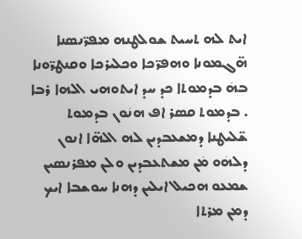ܐܝܬ ܠܗ ܬܚܝܬ ܫܘܠܛܢܗ ܡܦܪ̈ܢܣܢܐ ܗ̈ܓܡܘܢܐ ܘܗܦܪ̈ܟܐ ܘܟܠܝܪܟܐ ܘܩܢܛܪ̈ܘܢܐ ܒܗܿ ܒܕܡܘܬܐ ܟܕ ܚܕ ܐܝܬܘܗܝ ܐܠܗܐ ܪܒܐ . ܒܕܡܘܬ ܩܣܪ ܐܦ ܗܢܿܘܢ ܒܕܡܘܬ ܫ̈ܠܝܛܢܐ ܕܡܫܥܒܕܝܢ ܠܗ ܐܠܗ̈ܐ ܐܢܘܢ ܕܠܗܿܘ ܡܿܢ ܡܫܬܥܒܕܝܢ ܘܠܢ ܡܦܪܢܣܝܢ ܫܡܥܘ ܗܟܝܠ ܐܝܠܝܢ ܕܗܢܐ ܚܘܫܒܐ ܐܝܟ ܕܡܢ ܡܪܬܐ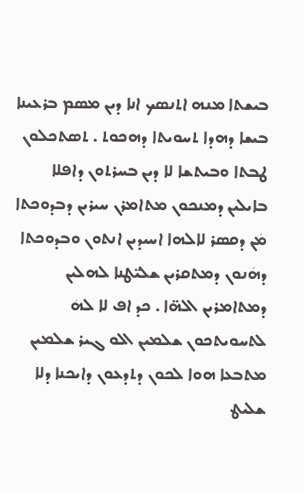ܒܝܫܬܐ ܡܢܗ ܐܬܢܣܟ ܐܢܐ ܕܝܢ ܡܣܡ ܒܪܥܝܢܐ ܒܝܫܐ ܕܗܕܐ ܬܚܘܝܬܐ ܕܗܟܘܬ . ܬܣܬܟܠܘܢ ܛܒܬܐ ܘܒܝܬܫܐ ܠܐ ܕܝܢ ܒܚܪܬܘܢ ܕܐܦܠܐ ܒܐܝܠܝܢ ܕܡܢܟܘܢ ܡܬܐܡܪܢ ܚܝܪܝܢ ܕܒܕܘܟܬܐ ܡܿܢ ܕܩܣܪ ܠܐܠܗܐ ܐܚܝܕܝܢ ܐܢܬܘܢ ܘܒܕܘܟܬܐ ܕܗܿܢܘܢ ܕܡܬܩܪܝܢ ܫܠܝ̈ܛܢܐ ܠܗܠܝܢ ܕܡܬܐܡܪܝܢ ܐܠܗ̈ܐ . ܟܕ ܐܦ ܠܐ ܠܗܿ ܠܬܚܘܝܬܟܘܢ ܫܠܡܝܢ ܐܠܘ ܓܝܪ ܫܠܡܝܢ ܡܬܒܥܐ ܗܘܐ ܠܟܘܢ ܕܬܕܥܘܢ ܕܐܝܟܢܐ ܕܠܐ ܫܠܝܛ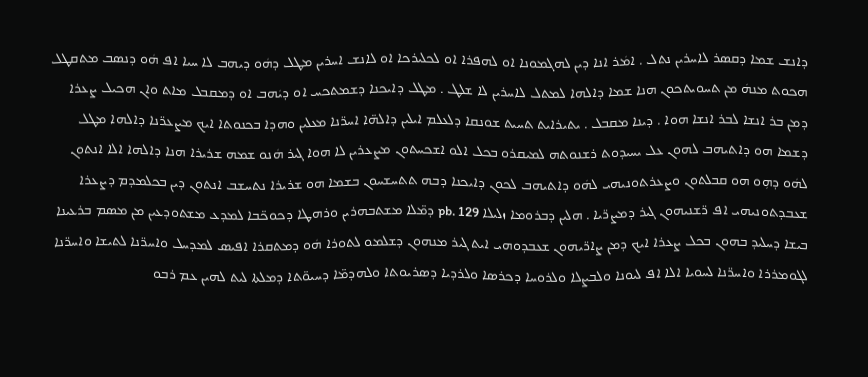ܕܐܢܫ ܫܡܐ ܕܩܣܪ ܠܐܚܪܝܢ ܢܬܠ . ܐܡܿܪ ܐܢܐ ܕܝܢ ܠܗܓܡܘܢܐ ܐܘ ܠܗܦܪܐ ܐܘ ܠܟܠܝܪܟܐ ܐܘ ܠܐܢܫ ܐܚܪܝܢ ܡܛܠ ܕܗܿܘ ܕܝܗܒ ܠܐ ܚܝܐ ܐܦ ܗܿܘ ܕܢܣܒ ܡܬܩܛܠ ܗܟܘܬ ܡܢܗܿ ܡܢ ܬܚܘܝܬܟܘܢ ܗܢܐ ܫܡܐ ܕܐܠܗܐ ܠܡܬܠ ܠܐܚܪܝܢ ܠܐ ܫܠܛ . ܡܛܠ ܕܐܝܟܢܐ ܕܫܡܬܟܚ ܐܘ ܕܝܿܗܒ ܐܘ ܕܡܩܒܠ ܡܐܬ ܘܐܢ ܗܟܝܠ ܨܥܪܐ ܕܡܢ ܒܪ ܐܢܫܐ ܠܒܪ ܐܢܫܐ ܗܘܐ . ܕܝܢܐ ܡܩܒܠ . ܝܬܝܪܐܝܬ ܬܚܝܬ ܫܘܢܩܐ ܕܠܥܠܡ ܐܝܠܝܢ ܕܐܠܗ̈ܐ ܐܚܪ̈ܢܐ ܡܥܠܝܢ ܘܗܕܐ ܒܟܢܘܬܐ ܐܝܟ ܡܨܥܪ̈ܢܐ ܕܐܠܗܐ ܡܛܠ ܕܫܡܐ ܗܘ ܕܐܬܝܗܒ ܠܗܘܢ ܥܠ ܝܚܝܕܘܬ ܪܫܢܘܬܗ ܠܡܝܩܪܘ ܒܟܠ ܐܠܘ ܐܫܟܚܬܘܢ ܡܨܥܪܝܢ ܠܐ ܗܘܐ ܓܝܪ ܗܿܢܘ ܫܡܗ ܫܪܝܪܐ ܗܢܐ ܕܐܠܗܐ ܐܠܐ ܐܢܬܘܢ ܠܗܿܘ ܕܗܼܘ ܗܘ ܩܒܠܬܘܢ ܘܨܥܪܬܘܢܝܗܝ ܠܗܿܘ ܕܐܬܝܗܒ ܠܟܘܢ ܕܐܝܟܢܐ ܕܒܗ ܬܬܚܫܚܘܢ ܒܫܡܐ ܗܘ ܫܪܝܪܐ ܢܬܚܫܒ ܐܢܬܘܢ ܕܝܢ ܒܟܠܡܕܡ ܕܨܥܪܐ ܫܥܒܕܬܘܢܝܗܝ ܐܦ ܪ̈ܫܢܝܗܘܢ ܓܝܪ ܕܡܨܪ̈ܝܐ . ܗܠܝܢ ܕܒܪܘܡܐ ܙܠܝܠܐ pb. 129 ܕܡ̈ܠܐ ܡܫܬܒܗܪܝܢ ܘܪܗܛܐ ܕܟܘܟ̈ܒܐ ܠܡܕܥ ܡܫܬܘܕܥܝܢ ܡܢ ܡܣܡ ܒܪܥܝܢܐ ܒܝܫܐ ܕܚܠܝܕ ܒܗܘܢ ܒܟܠ ܨܥܪܐ ܐܝܟ ܕܡܢ ܨܐܪ̈ܝܗܘܢ ܫܥܒܕܘܗܝ ܐܝܬ ܓܝܪ ܡܢܗܘܢ ܕܫܠܡܘ ܠܬܘܪܐ ܗܿܘ ܕܡܬܩܪܐ ܐܦܝܣ ܠܡܕܚܠ ܘܐܚܪ̈ܢܐ ܠܬܝܫܐ ܘܐܚܪ̈ܢܐ ܠܓܘܡܪܪܐ ܘܐܚܪ̈ܢܐ ܠܚܘܝܐ ܐܠܐ ܐܦ ܠܝܘܢܐ ܘܠܒܨܠܐ ܘܠܪܘܚܐ ܕܟܪܣܐ ܘܠܪܕܝܐ ܕܣܪܝܘܬܐ ܘܠܗܕܡ̈ܐ ܕܚܝܘ̈ܬܐ ܕܡܠܬܐ ܠܝܬ ܠܗܝܢ ܥܡ ܪܒܘ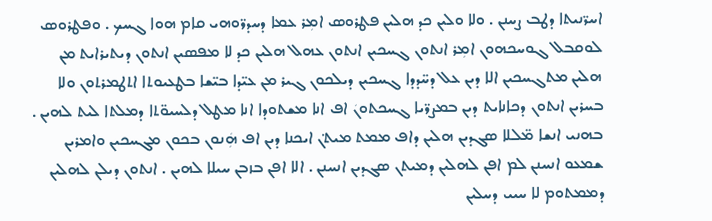ܐܚܪ̈ܢܝܬܐ ܕܛܒ ܨܚܢܢ . ܘܠܐ ܘܠܝܢ ܟܕ ܗܠܝܢ ܦܛܪܘܣ ܐܡܼܪ ܥܡܐ ܕܚܕܪ̈ܘܗܝ ܩܐܡ ܗܘܐ ܓܚܟ . ܘܦܛܪܘܣ ܠܘܩܒܠ ܓܘܚܟܗܘܢ ܐܡܼܪ ܐܢܬܘܢ ܓܚܟܝܢ ܐܢܬܘܢ ܥܗܠ ܗܠܝܢ ܟܕ ܠܐ ܡܦܣܝܢ ܐܢܬܘܢ ܕܝܬܝܪܐܝܬ ܡܢ ܗܠܝܢ ܡܬܓܚܟܝܢ ܐܠܐ ܕܝܢ ܥܠ ܕܚ̈ܕܕܐ ܓܚܟܝܢ ܕܝܠܟܘܢ ܓܝܪ ܡܢ ܥܝ̈ܕܐ ܒܝ̈ܫܐ ܒܛܥܝܘܬܐ ܐܬܛܡܪܬܘܢ ܘܠܐ ܒܚܪܝܢ ܐܢܬܘܢ ܕܟܐܢܐܝܬ ܕܝܢ ܒܡܨܪ̈ܝܐ ܓܚܟܬܘܢܿ ܐܦ ܐܢܐ ܡܫܬܘܕܐ ܐܢܐ ܡܛܠ ܕܠܚܝܘ̈ܬܐ ܕܡܠܬܐ ܠܝܬ ܠܗܝܢ . ܒܗܢܝ ܐܢܫܐ ܡ̈ܠܠܐ ܣܓܕܝܢ ܗܠܝܢ ܕܐܦ ܡܡܬ ܡܝܬ݀ܢ ܐܝܟܢܐ ܕܝܢ ܐܦ ܗܼܿܢܘܢ ܒܟܘܢ ܡܓܚܟܝܢ ܘܐܡܪܝܢ ܫܡܥܘ ܐܢܚܢܢ ܠܡ ܐܦܢ ܠܗܠܝܢ ܕܡܝܬܢ ܣܓܕܝܢ ܐܢܚܢܢ . ܐܠܐ ܐܦܢ ܒܙܒܢ ܚܝܠܐ ܠܗܝܢ . ܐܢܬܘܢ ܕܝܠܢ ܠܗܠܝܢ ܕܡܡܬܘܡ ܠܐ ܚܝܝ ܕܚܠܝܢ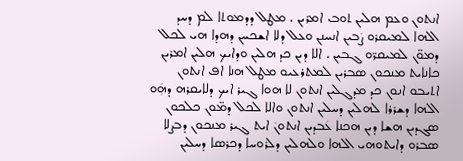ܐܢܬܘܢ ܘܥܡ ܗܠܝܢ ܬܘܒ ܐܡܪܝܢ . ܡܛܠ ܕܕܡܘܬܐ ܠܡ ܕܚܕ ܐܠܗܐ ܠܡܝܩܪܘ ܨܿܒܝܢ ܐܢܚܢܢ ܘܥܠ ܕܠܐ ܐܫܟܚܢ ܕܗܕܐ ܗܝ ܠܟܠ ܕܡܘ̈ܢ ܠܡܝܩܪ̈ܘ ܓܒܝܢ . ܐܠܐ ܕܝܢ ܟܕ ܗܠܝܢ ܘܕܐܝܟ ܗܠܝܢ ܐܡܪܝܢ ܟܐܢܐܝܬ ܡܢܟܘܢ ܣܒܪܝܢ ܠܡܬܪܥܝܘ ܡܛܠ ܗܢܐ ܐܦ ܐܢܬܘܢ ܐܬܝܒܘ ܐܢܘܢ ܟܕ ܡܕܓܠܝܢ ܐܢܬܘܢ ܠܐ ܗܘܐ ܓܝܪ ܐܝܟ ܕܠܐܝܩܪܗ ܕܗܼܿܘ ܐܠܗܐ ܕܫܪܪܐ ܠܗܠܝܢ ܕܚܠܝܢ ܐܢܬܘܢ ܘܐܠܐ ܠܟܠ ܕܡ̈ܘܢ ܟܠܟܘܢ ܣܓܕܝܢ ܗܫܐ ܕܝܢ ܗܟܢܐ ܥܿܒܕܝܢ ܐܢܬܘܢܿ ܐܝܬ ܓܝܪ ܡܢܟܘܢ ܕܒܨܠܐ ܣܒܪܘ ܕܐܝܬܘܗܝ ܐܠܗܐ ܘܠܗܠܝܢ ܕܠܪܘܚܐ ܕܟܪܣܐ ܕܚܠܝܢ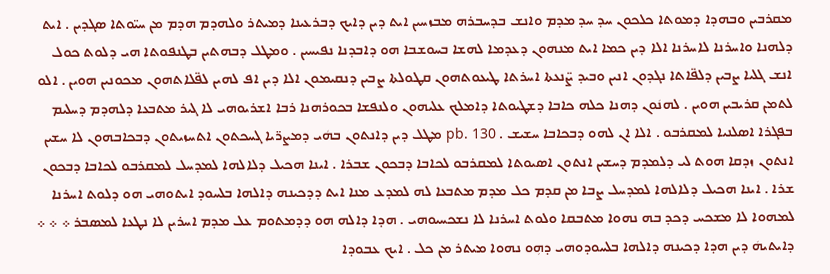ܡܩܪܒܝܢ ܘܒܗܕܐ ܕܡܘܬܐ ܟܠܟܘܢ ܚܕ ܚܕ ܡܕܡ ܘܐܢܫ ܒܕܚܒܪܗ ܡܒܙܚܝܢ ܐܝܬ ܕܝܢ ܕܐܝܟ ܕܒܪܥܝܢܐ ܕܡܝܬܪ ܘܠܗܕܡ ܗܕܡ ܡܢ ܚܝ̈ܘܬܐ ܣܓܕܝܢ . ܐܝܬ ܕܠܗܢܐ ܘܐܚܪܢܐ ܠܐܚܪܢܐ ܐܠܐ ܕܝܢ ܟܡܐ ܐܝܬ ܡܢܗܘܢ ܕܥܕܡܐ ܠܗܫܐ ܒܚܘܫܒܐ ܗܘ ܕܐܒܕܢܐ ܢܦܝܚܝܢ . ܘܡܛܠ ܕܒܗܬܝܢ ܒܛܢܦܘܬܐ ܗܝ ܕܠܘܬ ܟܘܠ ܐܢܫ ܓܠܝܐ ܨܒܝܢ ܕܠܦ̈ܐܬܐ ܢܓܕܘܢ ܐܢܝܢ ܘܒܝܕ ܨ̈ܢܥܬܐ ܐܚܪܬܐ ܛܝܥܘܬܗܘܢ ܩܛܘܠܬܐ ܨܒܝܢ ܕܢܩܝܡܘܢ ܐܠܐ ܕܝܢ ܐܦ ܠܗܝܢ ܠܦ̈ܠܐܬܗܘܢ ܡܟܘܢܝܢ ܗܘܝܢ . ܐܠܘ ܠܬܡܢ ܩܪܝܒܝܢ ܗܘܝܢ . ܠܗܢܿܘܢ ܕܗܢܐ ܟܠܗ ܟܐܒܐ ܕܫܛܝܘܬܐ ܕܐܡܠܟ ܥܠܝܗܘܢ ܘܠܢܦܫܐ ܒܟܘܪܗܢܐ ܪܒܐ ܐܫܪܝܘܗܝ ܠܐ ܓܝܪ ܡܬܒܥܐ ܕܠܗܕܡ ܕܚܠܝܡ ܒܦܓܪܐ ܐܣܠܢܝܐ ܠܡܩܪܒܘ . ܐܠܐ ܐܢ ܠܗܘ ܕܒܟܐܒܐ ܚܫܝܫ . pb. 130 ܡܛܠ ܕܝܢ ܕܐܢܬܘܢ ܒܗܿܝ ܕܡܨܪ̈ܝܐ ܓܚܟܬܘܢ ܐܬܚܙܝܬܘܢ ܕܒܟܐܒܗܘܢ ܠܐ ܚܫܝܢ ܐܢܬܘܢ ܙܕܩܐ ܗܘܬ ܠܝ ܕܠܡܕܡ ܕܚܫܝܢ ܐܢܬܘܢ ܐܣܝܘܬܐ ܠܡܩܪܒܘ ܠܟܐܒܐ ܕܒܟܘܢ ܫܒܪܐ . ܐܝܢܐ ܗܟܝܠ ܕܠܐܠܗܐ ܠܡܕܚܠ ܠܡܩܪܒܘ ܠܟܐܒܐ ܕܒܟܘܢ ܫܪܐ . ܐܝܢܐ ܗܟܝܠ ܕܠܐܠܗܐ ܠܡܕܚܠ ܨܒܐ ܡܢ ܩܕܡ ܟܠ ܡܕܡ ܡܬܒܥܐ ܠܗ ܠܡܕܥ ܡܢܐ ܐܝܬ ܕܕܟܝܢܗ ܕܐܠܗܐ ܒܠܚܘܕ ܐܝܬܘܗܝ ܗܘ ܕܠܘܬ ܐܚܪܢܐ ܠܡܗܘܐ ܠܐ ܡܫܟܚ ܕܟܕ ܒܗ ܢܗܘܐ ܡܬܒܩܐ ܘܠܘܬ ܐܚܪܢܐ ܠܐ ܢܫܟܚܝܘܗܝ . ܗܕܐ ܕܐܠܗ ܗܘ ܕܕܡܬܘܡ ܥܠ ܡܕܡ ܐܚܪܝܢ ܠܐ ܢܛܥܐ ܠܡܣܒܪ ܀ ܀ ܀
ܕܐܝܬܝܗܿ ܕܝܢ ܗܕܐ ܕܟܝܢܗ ܕܐܠܗܐ ܒܠܚܘܕܘܗܝ ܕܗܼܘ ܢܗܘܐ ܡܝܬܪ ܡܢ ܟܠ . ܐܝܟ ܥܒܘܕܐ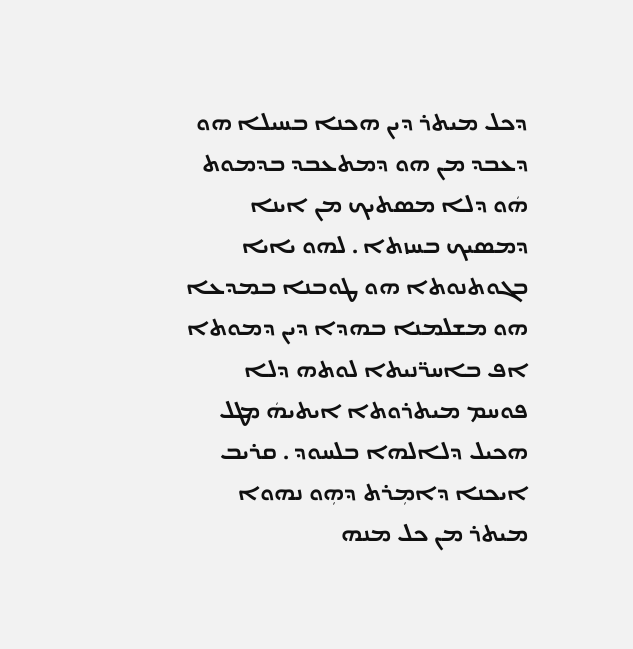ܕܟܠ ܡܝܬܪ ܕܝܢ ܗܟܢܐ ܒܚܝܠܐ ܗܘ ܕܥܒܕ ܡܢ ܗܘ ܕܡܬܥܒܕ ܒܕܡܘܬ ܗܿܘ ܕܠܐ ܡܣܬܝܟ ܡܢ ܐܝܢܐ ܕܡܣܝܟ ܒܚܙܬܐ . ܠܗܘ ܝܐܝܐ ܒܓܘܬܢܘܬܐ ܗܘ ܛܘܒܢܐ ܒܡܕܥܐ ܗܘ ܡܫܠܡܢܐ ܒܗܕܐ ܕܝܢ ܕܡܘܬܐ ܐܦ ܒܐܚܪ̈ܢܝܬܐ ܠܘܬܗ ܕܠܐ ܦܘܚܡ ܡܝܬܪܘܬܐ ܐܝܬܝܗܿ ܡܛܠ ܗܟܝܠ ܕܠܐܠܗܐ ܒܠܚܘܕ . ܩܪܝܒ ܐܝܟܢܐ ܕܐܡܼܪܬ ܕܗܼܘ ܢܗܘܐ ܡܝܬܪ ܡܢ ܟܠ ܡܢܗ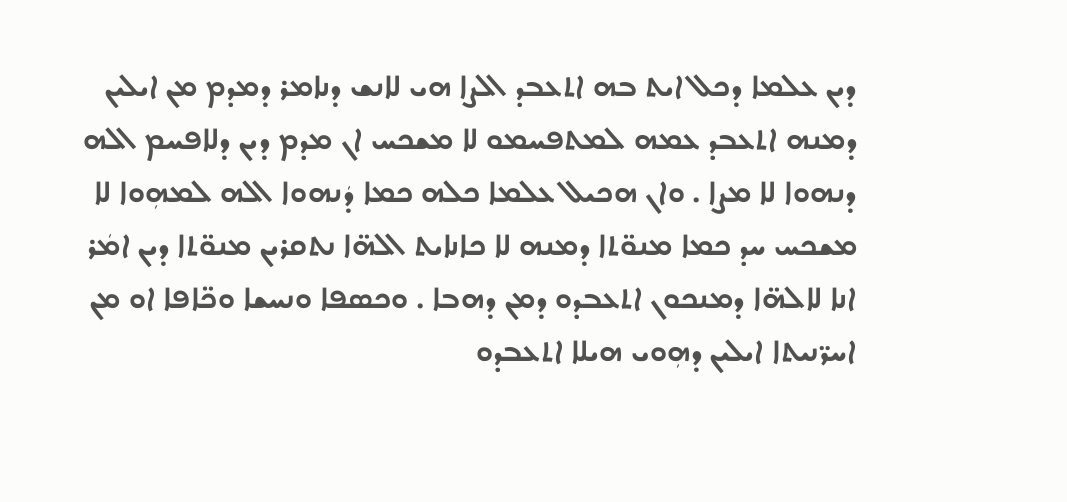ܕܝܢ ܥܠܡܐ ܕܟܠ ܐܝܬ ܒܗ ܐܬܥܒܕ ܐܠܨܐ ܗܝ ܠܐܢܫ ܕܢܐܡܪ ܕܡܕܡ ܡܢ ܐܝܠܝܢ ܕܡܢܗ ܐܬܥܒܕ ܥܡܗ ܠܡܬܦܚܡܘ ܠܐ ܡܫܟܚ ܐܢ ܡܕܡ ܕܝܢ ܕܠܐܦܚܡ ܐܠܗ ܕܢܗܘܐ ܠܐ ܡܨܐ . ܘܐܢ ܗܟܝܠ ܥܠܡܐ ܟܠܗ ܟܡܐ ܕܿܢܗܘܐ ܐܠܗ ܠܡܗܼܘܐ ܠܐ ܡܫܟܚ ܚܕ ܟܡܐ ܡܢܘ̈ܬܐ ܕܡܢܗ ܠܐ ܟܐܢܐܝܬ ܐܠܗ̈ܐ ܢܬܩܪܝܢ ܡܢܘ̈ܬܐ ܕܝܢ ܐܡܿܪ ܐܢܐ ܠܐܠܗ̈ܐ ܕܡܢܟܘܢ ܐܬܥܒܕܘ ܕܡܢ ܕܗܒܐ . ܘܟܣܦܐ ܘܢܚܫܐ ܘܟ̈ܐܦܐ ܐܘ ܡܢ ܐܚܪ̈ܢܝܬܐ ܐܝܠܝܢ ܕܗܼܘܝ ܗܝܠܐ ܐܬܥܒܕܘ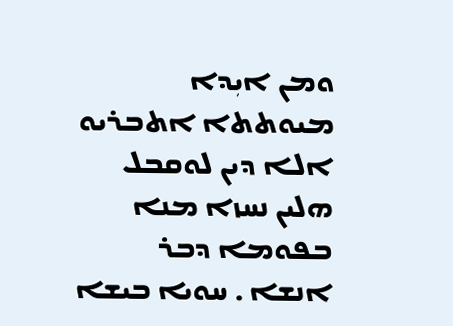ܘܡܢ ܐܝܼܕܐ ܡܝܘܬܬܐ ܐܬܒܪܝܘ ܐܠܐ ܕܝܢ ܠܘܩܒܠ ܗܠܝܢ ܢܚܙܐ ܡܢܐ ܒܦܘܡܐ ܕܒܪ ܐܢܫܐ . ܚܘܝܐ ܒܝܫܐ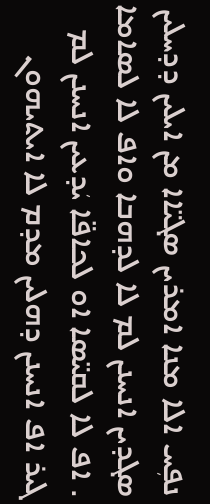ܢܦܼܚ ܐܠܐ ܡܢܐ ܐܡܪܝܢ ܣܓܝ̈ܐܐ ܡܢ ܐܝܠܝܢ ܕܕܚܠܝܢ ܣܓܕܝܢ ܐܢܚܢܢ ܠܡ ܠܐ ܠܕܗܒܐ ܘܐܦ ܠܐ ܠܣܐܡܐ . ܐܦ ܠܐ ܠܩܝ̈ܣܐ ܐܘ ܠܟܐܦ̈ܐ ܝܿܕܥܝܢ ܐܢܚܢܢ ܠܡ ܓܝܪ ܐܦ ܐܢܚܢܢ ܕܗܠܝܢ ܡܕܡ ܠܐ ܐܝܬܝܗܘܢ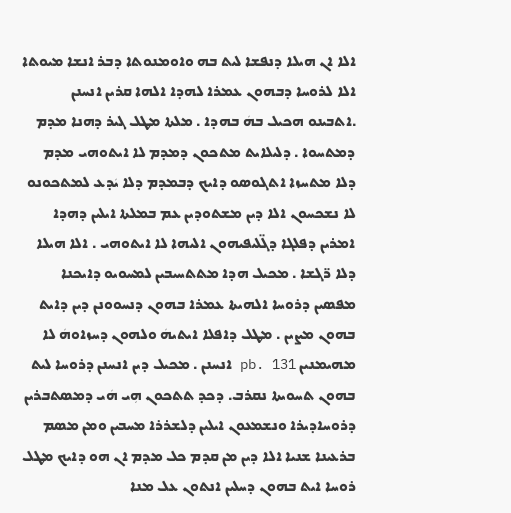ܐܠܐ ܐܢ ܗܝܠܐ ܕܢܦܫܐ ܠܝܬ ܒܗ ܘܐܘܡܢܘܬܐ ܕܒܪ ܐܢܫܐ ܡܝܘܬܐ ܐܠܐ ܠܪܘܚܐ ܕܒܗܘܢ ܥܡܪܐ ܠܗܕܐ ܐܠܗܐ ܩܪܝܢ ܐܢܚܢܢ .ܐܬܒܝܢܘ ܗܟܝܠ ܒܗܿ ܒܗܕܐ . ܡܠܬܐ ܡܛܠ ܓܝܪ ܕܗܢܐ ܡܕܡ ܕܡܬܚܘܐ . ܕܠܝܠܐܝܬ ܡܬܟܘܢ ܕܡܕܡ ܠܐ ܐܝܬܘܗܝ ܡܕܡ ܕܠܐ ܡܬܚܙܐ ܐܬܓܘܣܘ ܕܐܝܟ ܕܒܡܕܡ ܕܠܐ ܝܿܕܥ ܠܡܬܟܘܢܘ ܠܐ ܢܫܟܚܘܢ ܐܠܐ ܕܝܢ ܡܫܬܘܕܝܢ ܥܡ ܒܡܠܬܐ ܐܝܠܝܢ ܕܗܕܐ ܐܡܪܝܢ ܕܦܠܓܐ ܕܓ̈ܠܝܦܝܗܘܢ ܐܠܝܗܐ ܠܐ ܐܝܬܘܗܝ . ܐܠܐ ܗܝܠܐ ܕܠܐ ܪ̈ܓܫܐ . ܡܟܝܠ ܗܕܐ ܡܬܬܚܝܒܝܢ ܠܡܚܘܝܘ ܕܐܝܟܢܐ ܡܦܣܝܢ ܕܪܘܚܐ ܐܠܗܝܬܐ ܥܡܪܐ ܒܗܘܢ ܕܢܚܘܘܢܢ ܕܝܢ ܕܐܝܬ ܒܗܘܢ ܡܨܝܢ . ܡܛܠ ܕܐܦܠܐ ܐܝܬܝܗܿ ܘܠܗܘܢ ܕܚܙܐܘܗܿ ܠܐ ܡܗܝܡܢܝܢ pb. 131 ܐܢܚܢܢ . ܡܟܝܠ ܕܝܢ ܐܢܚܢܢ ܕܪܘܚܐ ܠܝܬ ܒܗܘܢ ܬܚܘܝܬܐ ܢܩܪܒ. ܕܟܕ ܬܬܟܘܢ ܗܼܝ ܗܿܝ ܕܡܣܬܒܪܝܢ ܕܪܘܚܐܕܝܪܐ ܘܢܫܡܥܘܢ ܐܝܠܝܢ ܕܠܫܪܪܐ ܡܚܒܝܢ ܘܡܢ ܡܣܡ ܒܪܥܝܢܐ ܫܢܝܐ ܐܠܐ ܕܝܢ ܡܢ ܩܕܡ ܟܠ ܡܕܡ ܐܢ ܗܘ ܕܐܝܟ ܡܛܠ ܪܘܚܐ ܐܝܬ ܒܗܘܢ ܕܚܠܝܢ ܐܢܬܘܢ ܥܠ ܡܢܐ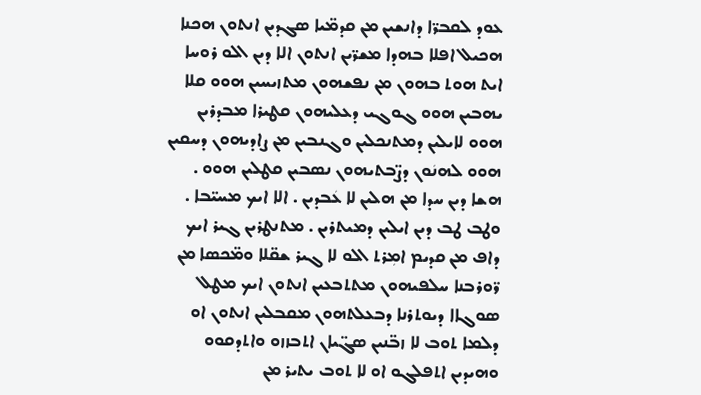ܥܘܕ ܠܩܒܪ̈ܐ ܕܐܢܫܝܢ ܡܢ ܩܕܡ̈ܝܐ ܣܓܕܝܢ ܐܢܬܘܢ ܗܟܢܐ ܗܟܝܠ ܐܦܠܐ ܒܗܕܐ ܡܫܪ̈ܝܢ ܐܢܬܘܢ ܐܠܐ ܕܝܢ ܐܠܘ ܪܘܚܐ ܐܝܬ ܗܘܬ ܒܗܘܢ ܡܢ ܢܦܫܗܘܢ ܡܬܙܝܚܝܢ ܗܘܘ ܩܠܐ ܝܗܒܝܢ ܗܘܘ ܓܘܓܝ ܕܥܠܝܗܘܢ ܩܛܝܪܐ ܡܒܕܪܝܢ ܗܘܘ ܠܐܝܠܝܢ ܕܡܬܢܟܠܝܢ ܘܓܢܒܝܢ ܡܢ ܨܐܕܝܗܘܢ ܕܚܩܝܢ ܗܘܘ ܠܗܢܿܘܢ ܕܨ̈ܒܬܝܗܘܢ ܢܣܒܝܢ ܩܛܠܝܢ ܗܘܘ . ܗܫܐ ܕܝܢ ܚܕܐ ܡܢ ܗܠܝܢ ܠܐ ܥܿܒܕܝܢ . ܐܠܐ ܐܝܟ ܡܚܝ̈ܒܐ . ܘܛܒ ܛܒ ܕܝܢ ܐܝܠܝܢ ܕܡܝܬܪܝܢ . ܡܬܢܛܪܝܢ ܓܝܪ ܐܝܟ ܕܐܦ ܡܢ ܩܕܝܡ ܐܡܼܪܬ ܐܠܘ ܠܐ ܓܝܪ ܫܩ̈ܠܐ ܘܡ̈ܟܣܐ ܡܢ ܪ̈ܘܪܒܢܐ ܚܠܦܝܗܘܢ ܡܬܬܒܥܝܢ ܐܢܬܘܢ ܐܝܟ ܡܛܠ ܣܘܓܐܐ ܕܝܘܬܪܢܐ ܕܒܥܠܬܗܘܢ ܡܩܒܠܝܢ ܐܢܬܘܢ ܐܘ ܕܠܡܐ ܬܘܒ ܠܐ ܙܒ̈ܢܝܢ ܣܓ̈ܝܐܢ ܐܬܒܙܙܘ ܘܐܬܕܩܘܘ ܘܗܝܕܝܢ ܐܬܦܠܓܘ ܐܘ ܠܐ ܬܘܒ ܝܬܝܪ ܡܢ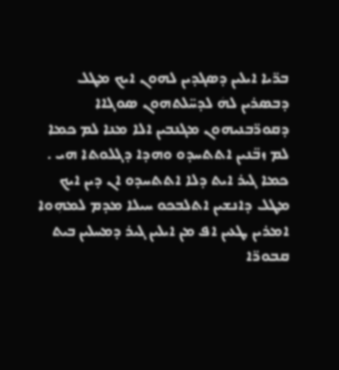ܒܪ̈ܝܐ ܐܝܠܝܢ ܕܣܓܕܝܢ ܠܗܘܢ ܐܝܟ ܡܛܠ ܕܒܣܪܝܢ ܠܗܿ ܠܕܚ̈ܠܬܗܘܢ ܣܘܓܐܐ ܕܩܘܪ̈ܒܢܝܗܘܢ ܡܓܢܒܝܢ ܐܠܐ ܡܢܐ ܠܡ ܟܡܐ ܠܡ ܙܒ̈ܢܝܢ ܐܬܬܚܕܘ ܘܗܕܐ ܕܓܠܘܬܐ ܗܝ . ܟܡܐ ܓܝܪ ܐܝܬ ܕܠܐ ܐܬܬܚܕܘ ܐܢ ܕܝܢ ܐܝܟ ܡܛܠ ܕܐܢܫܝܢ ܐܬܠܒܟܘ ܚܝܠܐ ܡܕܡ ܠܡܗܼܘܐ ܐܡܪܝܢ ܛܥܝܢ ܐܦ ܡܢ ܐܝܠܝܢ ܓܝܪ ܕܡܚܠܝܢ ܒܝܬ ܩܒܘܪ̈ܐ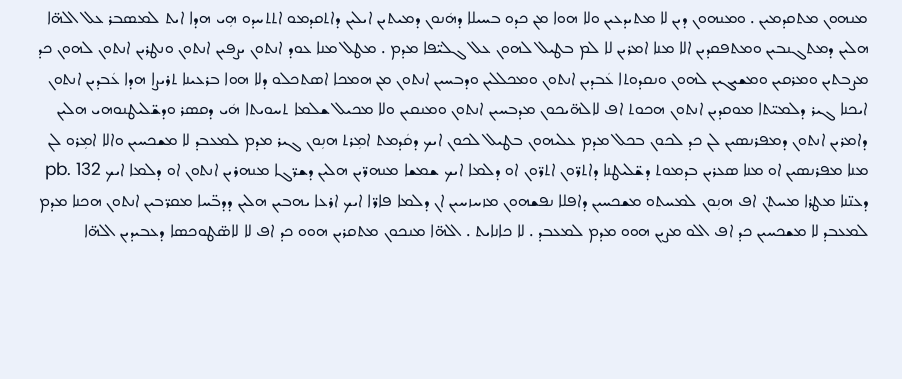ܡܢܗܘܢ ܡܬܩܕܡܝܢ . ܘܡܢܗܘܢ ܕܝܢ ܠܐ ܡܬܝܕܥܝܢ ܘܠܐ ܗܘܐ ܡܢ ܟܕܘ ܒܚܝܠܐ ܕܗܿܢܘܢ ܕܡܝܬܝܢ ܐܝܠܝܢ ܕܐܬܩܕܡܘ ܐܬܬܚܕܘ ܗܼܝ ܗܕܐ ܐܝܬ ܠܡܣܒܪ ܥܠ ܐܠܗ̈ܐ ܗܠܝܢ ܕܡܬܓܢܒܝܢ ܘܡܬܦܩܕܝܢ ܐܠܐ ܡܢܐ ܐܡܪܝܢ ܠܐ ܠܡ ܒܛܝܠ ܠܗܘܢ ܥܠ ܓܠܝ̈ܦܐ ܡܕܡ . ܡܛܠ ܡܢܐ ܥܘܕ ܐܢܬܘܢ ܝܨܦܝܢ ܐܢܬܘܢ ܘܢܛܪܝܢ ܐܢܬܘܢ ܠܗܘܢ ܟܕ ܡܨܒܬܝܢ ܘܡܪܩܝܢ ܘܡܫܝܓܝܢ ܠܗܘܢ ܘܢܩܕܘܬܐ ܥܿܒܕܝܢ ܐܢܬܘܢ ܘܡܟܠܠܝܢ ܘܕܒܚܝܢ ܐܢܬܘܢ ܡܢ ܗܡܟܐ ܐܣܬܟܠܘ ܕܠܐ ܗܘܐ ܒܪܥܝܢܐ ܬܪܝܨܐ ܗܕܐ ܥܿܒܕܝܢ ܐܢܬܘܢ ܐܝܟܢܐ ܓܝܪ ܕܠܡܝ̈ܬܐ ܡܘܩܕܝܢ ܐܢܬܘܢ ܗܟܘܬ ܐܦ ܠܐܠܗ̈ܝܟܘܢ ܡܕܒܚܝܢ ܐܢܬܘܢ ܘܡܢܩܝܢ ܘܠܐ ܡܟܝܠ ܫܠܡܐ ܬܚܘܝܬܐ ܗܿܝ ܕܩܣܪ ܘܕܫ̈ܠܝܛܢܘܗܝ ܗܠܝܢ ܕܐܡܪܝܢ ܐܢܬܘܢ ܕܡܦܪܢܣܝܢ ܠܢ ܟܕ ܠܟܘܢ ܒܟܠ ܡܕܡ ܥܠܝܗܘܢ ܒܛܝܠ ܠܟܘܢ ܐܝܟ ܕܩܿܕܡܬ ܐܡܼܪܬ ܗܢܼܘܢ ܓܝܪ ܡܕܡ ܠܡܥܒܕ ܠܐ ܡܫܟܚܝܢ ܘܐܠܐ ܐܡܼܪܘ ܠܢ ܡܢܐ ܡܦܪܢܣܝܢ ܐܘ ܡܢܐ ܣܥܪܝܢ ܒܕܡܘܬ ܕܫ̈ܠܝܛܢܐ ܕܐܬܪ̈ܘܢ ܐܬܪ̈ܘܢ ܐܘ ܕܠܡܐ ܐܝܟ ܫܡܫܐ ܡܢܗܪ̈ܝܢ ܗܠܝܢ ܕܫܪ̈ܓܐ ܡܢܗܪܝܢ ܐܢܬܘܢ ܐܘ ܕܠܡܐ ܐܝܟ pb. 132 ܕܥܢ̈ܢܐ ܡܛܪܐ ܡܚܬ݀ܢ ܐܦ ܗܢܼܘܢ ܠܡܚܬܘ ܡܫܟܚܝܢ ܕܐܦܠܐ ܢܦܫܗܘܢ ܡܙܚܙܚܝܢ ܐܢ ܕܠܡܐ ܦܐܪ̈ܐ ܐܝܟ ܐܪܥܐ ܝܗܒܝܢ ܗܠܝܢ ܕܕܒ̈ܚܐ ܡܩܪ̈ܒܝܢ ܐܢܬܘܢ ܗܟܢܐ ܡܕܡ ܠܡܥܒܕ ܠܐ ܡܫܟܚܝܢ ܟܕ ܐܦ ܐܠܘ ܡܨܝܢ ܗܘܘ ܡܕܡ ܠܡܥܒܕ . ܠܐ ܟܐܢܐܝܬ . ܐܠܗ̈ܐ ܡܢܟܘܢ ܡܬܩܪܝܢ ܗܘܘ ܟܕ ܐܦ ܠܐ ܠܐܣ̈ܛܘܟܣܐ ܕܥܒܝܕܝܢ ܐܠܗ̈ܐ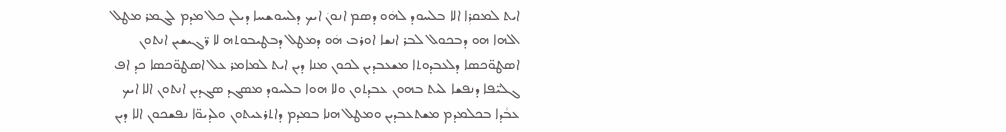ܐܝܬ ܠܡܩܪܼܐ ܐܠܐ ܒܠܚܘܕ ܠܗܿܘ ܕܣܡ ܐܢܘܢܿ ܐܝܟ ܕܠܚܘܫܚܐ ܕܝܠܢ ܟܠ ܡܕܡ ܠܓܡܪ ܡܛܠ ܐܠܗܐ ܗܘ ܕܒܟܘܠ ܠܒܪ ܐܢܫܐ ܐܘܪܒ ܗܿܘ ܕܡܛܠ ܕܒܛܝܒܘܬܗ ܠܐ ܪ̈ܓܝܫܝܢ ܐܢܬܘܢ ܐܣܛܘ̈ܟܣܐ ܕܠܥܒܕܘܬܐ ܡܫܥܒܕܝܢ ܠܟܘܢ ܡܢܐ ܕܝܢ ܐܝܬ ܠܡܐܡܪ ܥܠ ܐܣܛܘ̈ܟܣܐ ܟܕ ܐܦ ܓܠܝ̈ܦܐ ܕܢܦܫܐ ܠܝܬ ܒܗܘܢ ܥܒܕܬܘܢ ܘܠܐ ܗܘܐ ܒܠܚܘܕ ܡܣܓܕ ܣܓܕܝܢ ܐܢܬܘܢ ܐܠܐ ܐܝܟ ܥܒܵܕܐ ܒܟܠܡܕܡ ܡܫܬܥܒܕܝܢ ܘܡܛܠ ܗܢܐ ܒܡܕܡ ܕܐܬܪܥܝܬܘܢ ܘܠܕܝܘ̈ܐ ܢܦܫܟܘܢ ܐܠܐ ܕܝܢ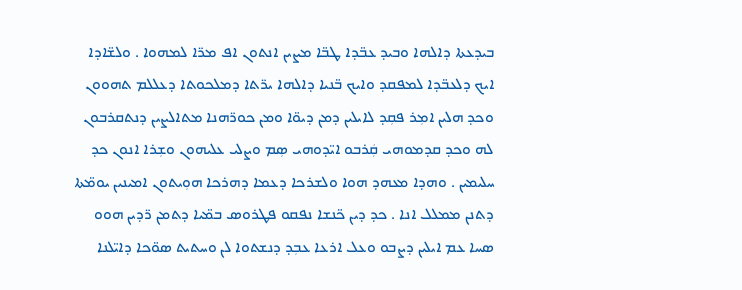ܒܝܕܥܬܐ ܕܐܠܗܐ ܘܒܝܕ ܥܒ̈ܕܐ ܛܒ̈ܐ ܡܨܝܢ ܐܢܬܘܢ ܐܦ ܡܪ̈ܐ ܠܡܗܘܐ . ܘܠܫ̈ܐܕܐ ܐܝܟ ܕܠܥܒ̈ܕܐ ܠܡܦܩܕ ܘܐܝܟ ܒ̈ܢܝܐ ܕܐܠܗܐ ܝܪ̈ܬܐ ܕܡܠܟܘܬܐ ܕܥܠܠܡ ܬܗܘܘܢ ܘܟܕ ܗܠܝܢ ܐܡܼܪ ܦܩܼܕ ܠܐܝܠܝܢ ܕܡܢ ܕܝܘ̈ܐ ܘܡܢ ܟܘܪ̈ܗܢܐ ܡܬܐܠܨܝܢ ܕܢܬܩܪܒܘܢ ܠܗ ܘܟܕ ܩܕܡܘܗܝ ܩܲܪܒܘ ܐܝ̈ܕܘܗܝ ܣܼܡ ܘܨܠܝ ܥܠܝܗܘܢ ܘܫܼܪܐ ܐܢܘܢ ܟܕ ܚܠܝܡܝܢ . ܘܗܕܐ ܡܥܗܕ ܗܘܐ ܘܠܫܪܟܐ ܕܥܡܐ ܕܗܪܟܐ ܗܘܼܝܬܘܢ ܐܡܝܢܝܢ ܝܘܡ̈ܬܐ ܕܬܢܢ ܡܡܠܠ ܐܢܐ . ܟܕ ܕܝܢ ܟ̈ܢܫܐ ܢܦܩܘ ܦܛܪܘܣ ܒܡ̈ܝܐ ܕܬܡܢ ܪ̈ܕܝܢ ܗܘܘ ܣܚܐ ܥܡ ܐܝܠܝܢ ܕܨܒܘ ܘܥܠ ܐܪܥܐ ܥܒܼܕ ܕܢܫܬܘܐ ܠܢ ܘܚܬܝܬ ܣܘ̈ܟܐ ܕܐܝ̈ܠܢܐ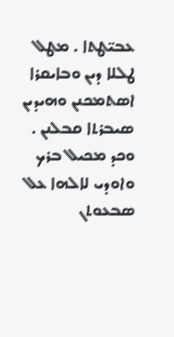ܥܒܝ̈ܛܬܐ . ܡܛܠ ܛܠܠܐ ܕܝܢ ܘܒܐܝܩܪܐ ܐܣܬܡܟܢܢ ܘܗܝܕܝܢ ܣܝܒܪܬܐ ܩܒܠܢܢ . ܘܟܕ ܡܟܝܠ ܒܪܟ ܘܐܘܕܝ ܠܐܠܗܐ ܥܠ ܣܒܥܘܬܢ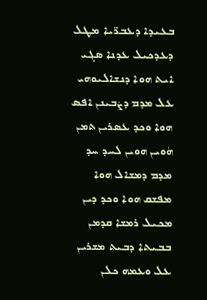ܒܥܝܕܐ ܕܥܒܪ̈ܝܐ ܡܛܠ ܕܥܕܟܝܠ ܥܕܢܐ ܣܓܝ ܐܝܬ ܗܘܐ ܕܢܫܐܠܝܘܗܝ ܥܠ ܡܕܡ ܕܨܿܒܝܢܢ ܐܦܣ ܗܘܐ ܘܟܕ ܥܣܪܝܢ ܬܡܢ ܗܿܘܝܢ ܗܘܝܢ ܠܚܕ ܚܕ ܡܕܡ ܕܡܫܐܠ ܗܘܐ ܡܦܫܩ ܗܘܐ ܘܟܕ ܕܝܢ ܡܟܝܠ ܪܡܫܐ ܩܕܡܢ ܒܒܝܬܐ ܕܒܝܬ ܡܫܪܝܢ ܥܠ ܘܥܡܗ ܟܠܢ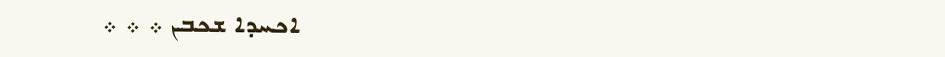ܐܟܚܕܐ ܫܟܒܢ ܀ ܀ ܀